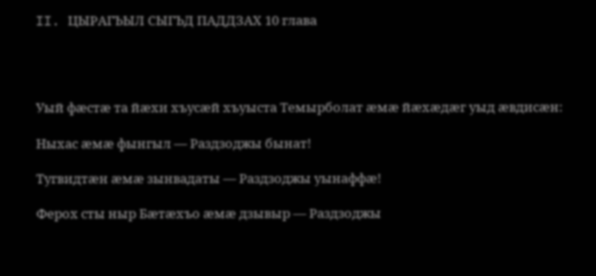II. ЦЫРАГЪЫЛ СЫГЪД ПАДДЗАХ 10 глава




Уый фæстæ та йæхи хъусæй хъуыста Темырболат æмæ йæхæдæг уыд æвдисæн:

Ныхас æмæ фынгыл — Раздзоджы бынат!

Тугвидтæн æмæ зынвадаты — Раздзоджы уынаффæ!

Ферох сты ныр Бæтæхъо æмæ дзывыр — Раздзоджы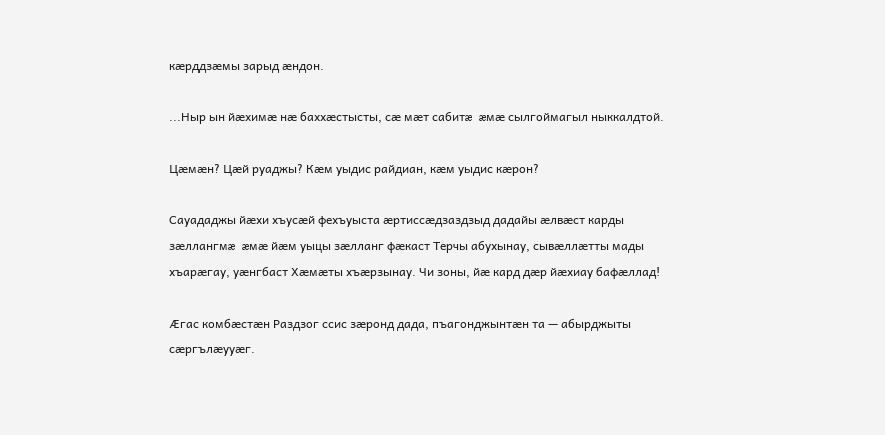кæрддзæмы зарыд æндон.

...Ныр ын йæхимæ нæ баххæстысты, сæ мæт сабитæ æмæ сылгоймагыл ныккалдтой.

Цæмæн? Цæй руаджы? Кæм уыдис райдиан, кæм уыдис кæрон?

Сауададжы йæхи хъусæй фехъуыста æртиссæдзаздзыд дадайы æлвæст карды зæллангмæ æмæ йæм уыцы зæлланг фæкаст Терчы абухынау, сывæллæтты мады хъарæгау, уæнгбаст Хæмæты хъæрзынау. Чи зоны, йæ кард дæр йæхиау бафæллад!

Æгас комбæстæн Раздзог ссис зæронд дада, пъагонджынтæн та — абырджыты сæргълæууæг.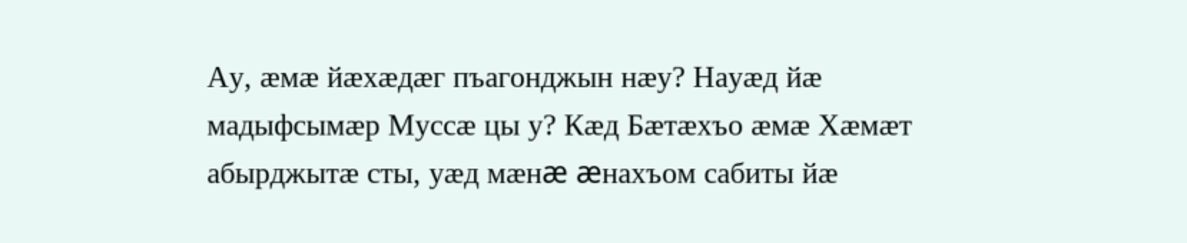Ау, æмæ йæхæдæг пъагонджын нæу? Науæд йæ мадыфсымæр Муссæ цы у? Кæд Бæтæхъо æмæ Хæмæт абырджытæ сты, уæд мæнæ æнахъом сабиты йæ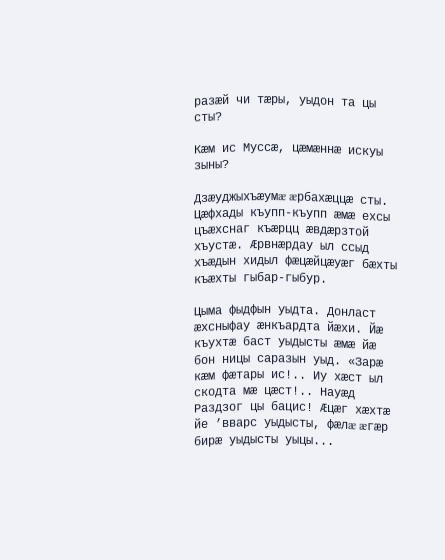разæй чи тæры, уыдон та цы сты?

Кæм ис Муссæ, цæмæннæ искуы зыны?

Дзæуджыхъæумæ æрбахæццæ сты. Цæфхады къупп-къупп æмæ ехсы цъæхснаг къæрцц æвдæрзтой хъустæ. Æрвнæрдау ыл ссыд хъæдын хидыл фæцæйцæуæг бæхты къæхты гыбар-гыбур.

Цыма фыдфын уыдта. Донласт æхсныфау æнкъардта йæхи. Йæ къухтæ баст уыдысты æмæ йæ бон ницы саразын уыд. «Зарæ кæм фæтары ис!.. Иу хæст ыл скодта мæ цæст!.. Науæд Раздзог цы бацис! Æцæг хæхтæ йе ’вварс уыдысты, фæлæ æгæр бирæ уыдысты уыцы...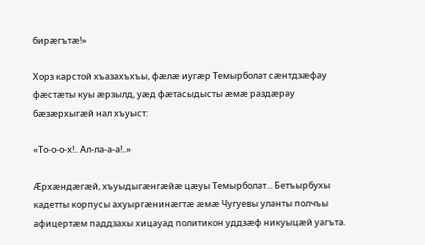бирæгътæ!»

Хорз карстой хъазахъхъы, фæлæ иугæр Темырболат сæнтдзæфау фæстæты куы æрзылд, уæд фæтасыдысты æмæ раздæрау бæзæрхыгæй нал хъуыст:

«То-о-о-х!.. Ал-ла-а-а!..»

Æрхæндæгæй, хъуыдыгæнгæйæ цæуы Темырболат... Бетъырбухы кадетты корпусы ахуыргæнинæгтæ æмæ Чугуевы уланты полчъы афицертæм паддзахы хицауад политикон уддзæф никуыцæй уагъта.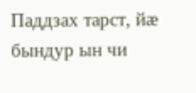Паддзах тарст, йæ бындур ын чи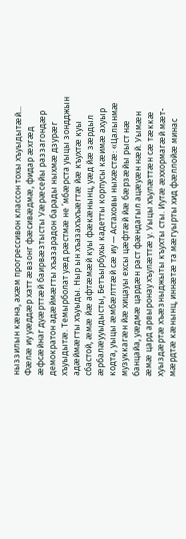ныззилын кæна, ахæм прогрессивон классон тохы хъуыдытæй... Фæлæ иу уæддæр хатт æвзонг фæсивæдмæ, фидар æхгæд æфсæйнаг дуæрттæй баирвæзтысты Уæрæсейы раззагондæр демократон адæймæгты хъазарадон барады ныхмæ дзурæг хъуыдытæ. Темырболат уæд рæстмæ не ’мбæрста уыцы зондджын адæймæгты хъуыды. Ныр ын хъазахъхъæгтæ йæ къухтæ куы сбастой, æмæ йæ афтæмæй куы фæкæнынц, уæд йæ зæрдыл æрбалæууыдысты, Бетъырбухы кадетты корпусы кæимæ ахуыр кодта, уыцы æмбæлттæй сæ иу — Астаховы ныхæстæ: «Цалынмæ музуккагæн йæ хицауы ехсы цæфтæй йæ бæрзæйы рыст нæ банцайа, уæдмæ цардæн раст фæндагыл ацæуæн нæй. Уымæн æмæ цард арвыронау хъулæттæ у. Уыцы хъулæттæн сæ тæккæ хуыздæртæ хъæзныджыты къухты сты. Иутæ æххормагæй мæт-мæрдтæ кæнынц, иннæтæ та мæгуырты хид фæллойæ минас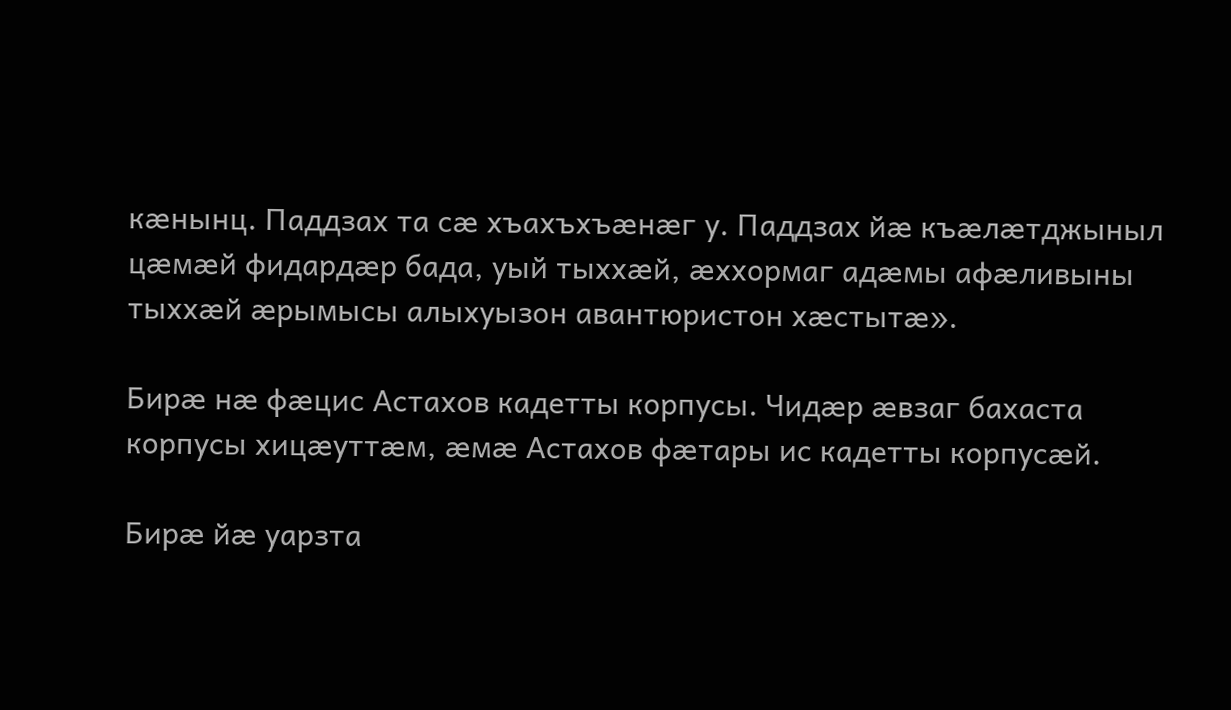кæнынц. Паддзах та сæ хъахъхъæнæг у. Паддзах йæ къæлæтджыныл цæмæй фидардæр бада, уый тыххæй, æххормаг адæмы афæливыны тыххæй æрымысы алыхуызон авантюристон хæстытæ».

Бирæ нæ фæцис Астахов кадетты корпусы. Чидæр æвзаг бахаста корпусы хицæуттæм, æмæ Астахов фæтары ис кадетты корпусæй.

Бирæ йæ уарзта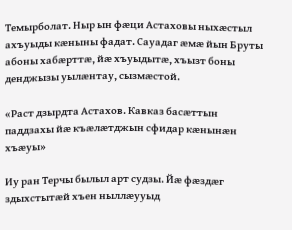Темырболат. Ныр ын фæци Астаховы ныхæстыл ахъуыды кæныны фадат. Сауадаг æмæ йын Бруты абоны хабæрттæ, йæ хъуыдытæ, хъызт боны денджызы уылæнтау, сызмæстой.

«Раст дзырдта Астахов. Кавказ басæттын паддзахы йæ къæлæтджын сфидар кæнынæн хъæуы»

Иу ран Терчы былыл арт судзы. Йæ фæздæг здыхстытæй хъен ныллæууыд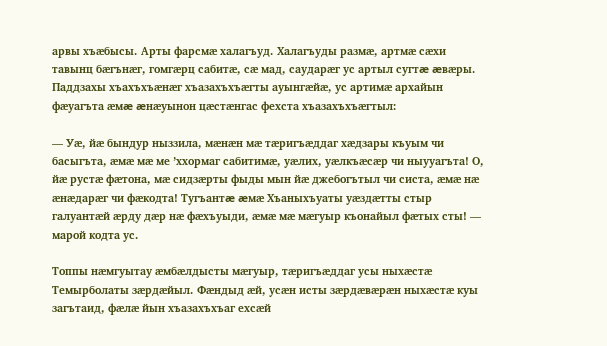арвы хъæбысы. Арты фарсмæ халагъуд. Халагъуды размæ, артмæ сæхи тавынц бæгънæг, гомгæрц сабитæ, сæ мад, саударæг ус артыл сугтæ æвæры. Паддзахы хъахъхъæнæг хъазахъхъæгты ауынгæйæ, ус артимæ архайын фæуагъта æмæ æнæуынон цæстæнгас фехста хъазахъхъæгтыл:

— Уæ, йæ бындур ныззила, мæнæн мæ тæригъæддаг хæдзары къуым чи басыгъта, æмæ мæ ме ’ххормаг сабитимæ, уæлих, уæлкъæсæр чи ныууагъта! О, йæ рустæ фæтона, мæ сидзæрты фыды мын йæ джебогътыл чи систа, æмæ нæ æнæдарæг чи фæкодта! Тугъантæ æмæ Хъаныхъуаты уæздæтты стыр галуантæй æрду дæр нæ фæхъуыди, æмæ мæ мæгуыр къонайыл фæтых сты! — марой кодта ус.

Топпы нæмгуытау æмбæлдысты мæгуыр, тæригъæддаг усы ныхæстæ Темырболаты зæрдæйыл. Фæндыд æй, усæн исты зæрдæвæрæн ныхæстæ куы загътаид, фæлæ йын хъазахъхъаг ехсæй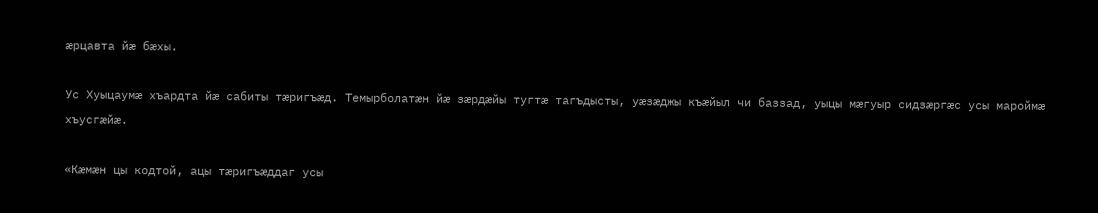æрцавта йæ бæхы.

Ус Хуыцаумæ хъардта йæ сабиты тæригъæд. Темырболатæн йæ зæрдæйы тугтæ тагъдысты, уæзæджы къæйыл чи баззад, уыцы мæгуыр сидзæргæс усы мароймæ хъусгæйæ.

«Кæмæн цы кодтой, ацы тæригъæддаг усы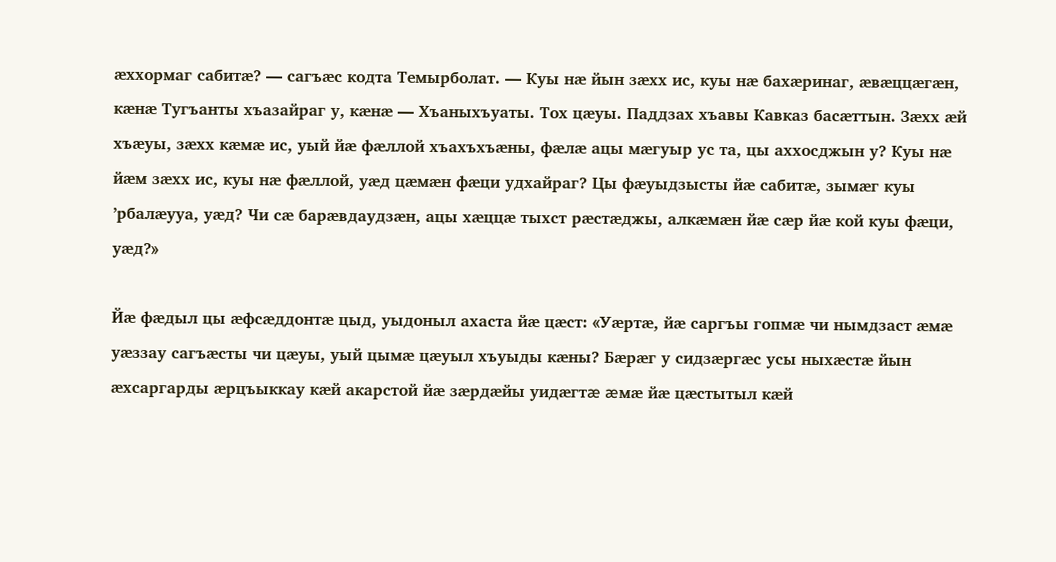æххормаг сабитæ? — сагъæс кодта Темырболат. — Куы нæ йын зæхх ис, куы нæ бахæринаг, æвæццæгæн, кæнæ Тугъанты хъазайраг у, кæнæ — Хъаныхъуаты. Тох цæуы. Паддзах хъавы Кавказ басæттын. Зæхх æй хъæуы, зæхх кæмæ ис, уый йæ фæллой хъахъхъæны, фæлæ ацы мæгуыр ус та, цы аххосджын у? Куы нæ йæм зæхх ис, куы нæ фæллой, уæд цæмæн фæци удхайраг? Цы фæуыдзысты йæ сабитæ, зымæг куы ’рбалæууа, уæд? Чи сæ барæвдаудзæн, ацы хæццæ тыхст рæстæджы, алкæмæн йæ сæр йæ кой куы фæци, уæд?»

Йæ фæдыл цы æфсæддонтæ цыд, уыдоныл ахаста йæ цæст: «Уæртæ, йæ саргъы гопмæ чи нымдзаст æмæ уæззау сагъæсты чи цæуы, уый цымæ цæуыл хъуыды кæны? Бæрæг у сидзæргæс усы ныхæстæ йын æхсаргарды æрцъыккау кæй акарстой йæ зæрдæйы уидæгтæ æмæ йæ цæстытыл кæй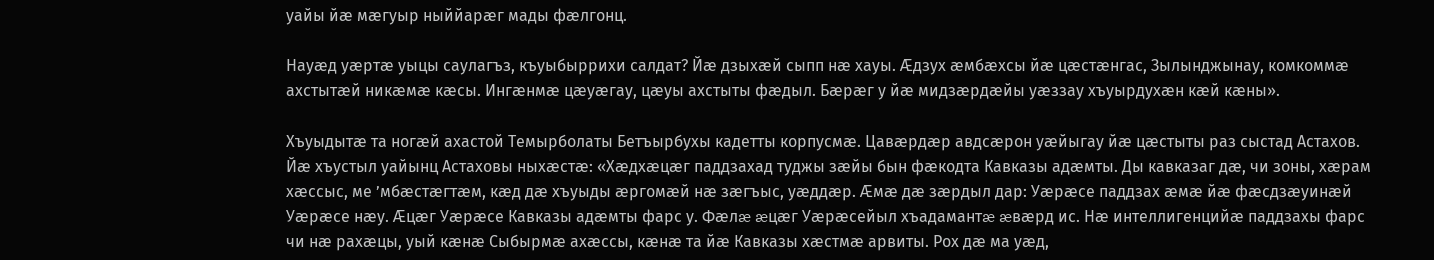уайы йæ мæгуыр ныййарæг мады фæлгонц.

Науæд уæртæ уыцы саулагъз, къуыбыррихи салдат? Йæ дзыхæй сыпп нæ хауы. Æдзух æмбæхсы йæ цæстæнгас, Зылынджынау, комкоммæ ахстытæй никæмæ кæсы. Ингæнмæ цæуæгау, цæуы ахстыты фæдыл. Бæрæг у йæ мидзæрдæйы уæззау хъуырдухæн кæй кæны».

Хъуыдытæ та ногæй ахастой Темырболаты Бетъырбухы кадетты корпусмæ. Цавæрдæр авдсæрон уæйыгау йæ цæстыты раз сыстад Астахов. Йæ хъустыл уайынц Астаховы ныхæстæ: «Хæдхæцæг паддзахад туджы зæйы бын фæкодта Кавказы адæмты. Ды кавказаг дæ, чи зоны, хæрам хæссыс, ме ’мбæстæгтæм, кæд дæ хъуыды æргомæй нæ зæгъыс, уæддæр. Æмæ дæ зæрдыл дар: Уæрæсе паддзах æмæ йæ фæсдзæуинæй Уæрæсе нæу. Æцæг Уæрæсе Кавказы адæмты фарс у. Фæлæ æцæг Уæрæсейыл хъадамантæ æвæрд ис. Нæ интеллигенцийæ паддзахы фарс чи нæ рахæцы, уый кæнæ Сыбырмæ ахæссы, кæнæ та йæ Кавказы хæстмæ арвиты. Рох дæ ма уæд,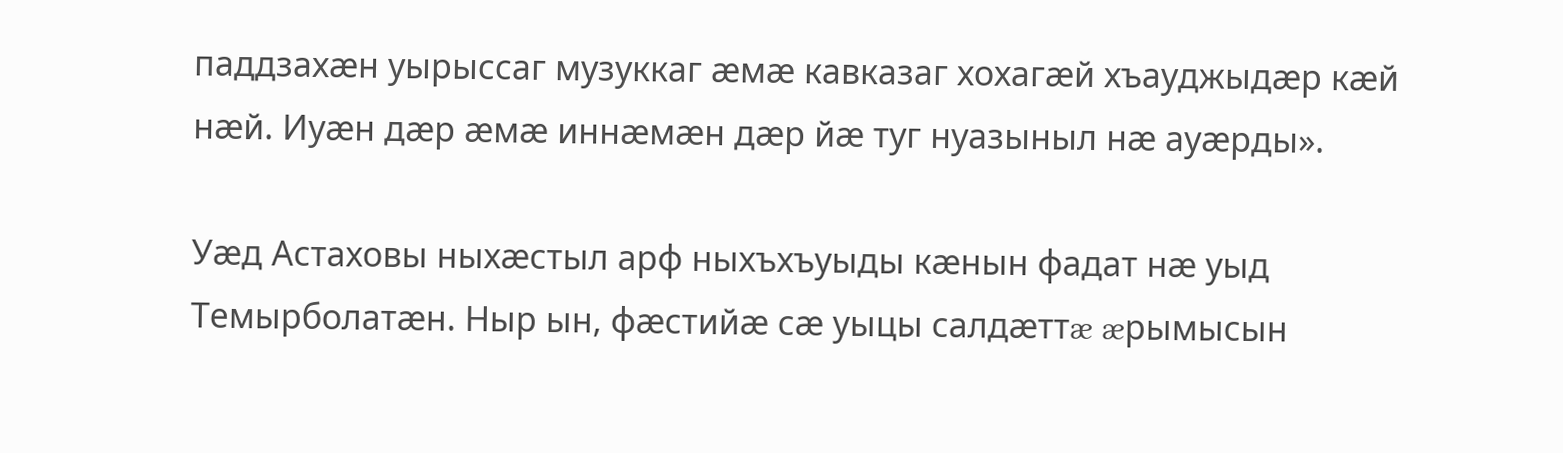паддзахæн уырыссаг музуккаг æмæ кавказаг хохагæй хъауджыдæр кæй нæй. Иуæн дæр æмæ иннæмæн дæр йæ туг нуазыныл нæ ауæрды».

Уæд Астаховы ныхæстыл арф ныхъхъуыды кæнын фадат нæ уыд Темырболатæн. Ныр ын, фæстийæ сæ уыцы салдæттæ æрымысын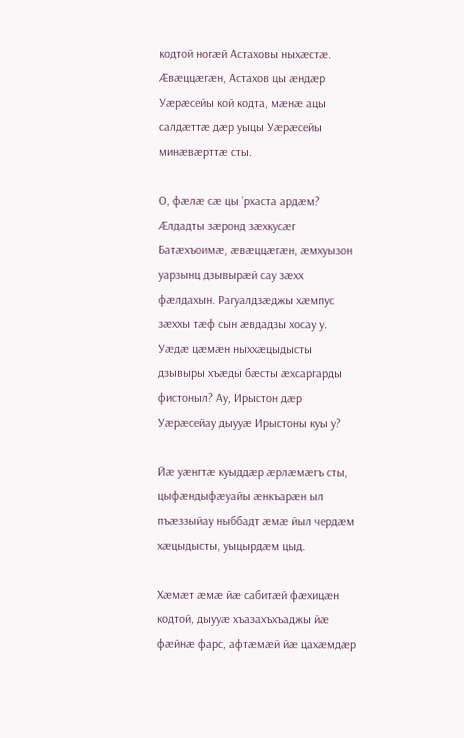кодтой ногæй Астаховы ныхæстæ. Æвæццæгæн, Астахов цы æндæр Уæрæсейы кой кодта, мæнæ ацы салдæттæ дæр уыцы Уæрæсейы минæвæрттæ сты.

О, фæлæ сæ цы ’рхаста ардæм? Æлдадты зæронд зæхкусæг Батæхъоимæ, æвæццæгæн, æмхуызон уарзынц дзывырæй сау зæхх фæлдахын. Рагуалдзæджы хæмпус зæххы тæф сын æвдадзы хосау у. Уæдæ цæмæн ныххæцыдысты дзывыры хъæды бæсты æхсаргарды фистоныл? Ау, Ирыстон дæр Уæрæсейау дыууæ Ирыстоны куы у?

Йæ уæнгтæ куыддæр æрлæмæгъ сты, цыфæндыфæуайы æнкъарæн ыл пъæззыйау ныббадт æмæ йыл чердæм хæцыдысты, уыцырдæм цыд.

Хæмæт æмæ йæ сабитæй фæхицæн кодтой, дыууæ хъазахъхъаджы йæ фæйнæ фарс, афтæмæй йæ цахæмдæр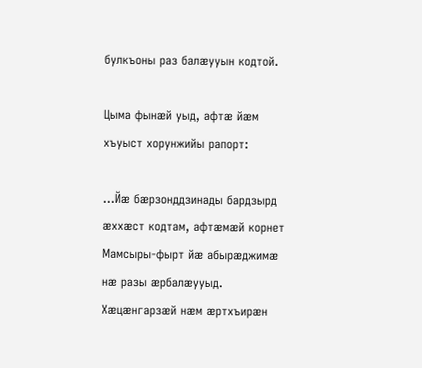булкъоны раз балæууын кодтой.

Цыма фынæй уыд, афтæ йæм хъуыст хорунжийы рапорт:

...Йæ бæрзонддзинады бардзырд æххæст кодтам, афтæмæй корнет Мамсыры-фырт йæ абырæджимæ нæ разы æрбалæууыд. Хæцæнгарзæй нæм æртхъирæн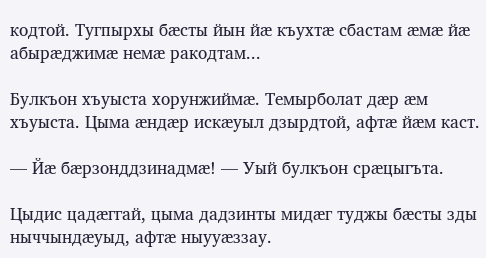кодтой. Тугпырхы бæсты йын йæ къухтæ сбастам æмæ йæ абырæджимæ немæ ракодтам...

Булкъон хъуыста хорунжиймæ. Темырболат дæр æм хъуыста. Цыма æндæр искæуыл дзырдтой, афтæ йæм каст.

— Йæ бæрзонддзинадмæ! — Уый булкъон срæцыгъта.

Цыдис цадæггай, цыма дадзинты мидæг туджы бæсты зды ныччындæуыд, афтæ ныууæззау.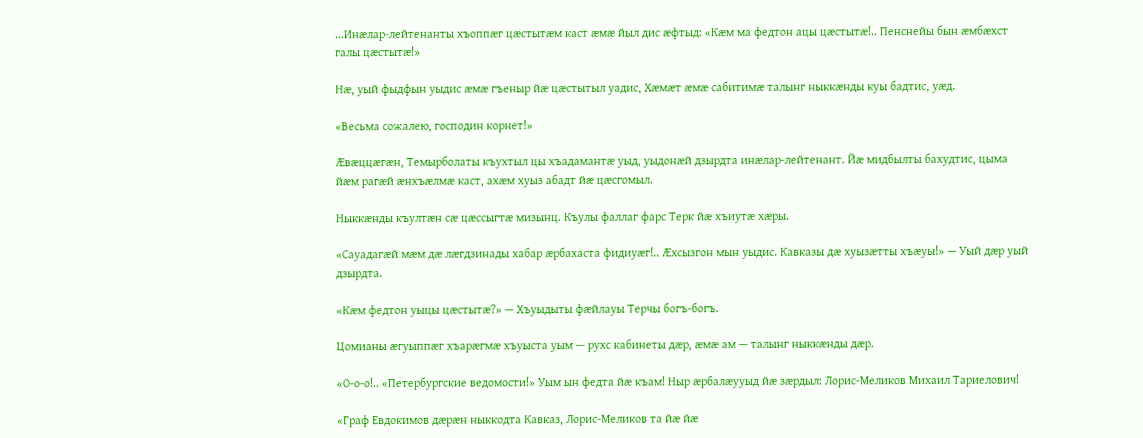...Инæлар-лейтенанты хъоппæг цæстытæм каст æмæ йыл дис æфтыд: «Кæм ма федтон ацы цæстытæ!.. Пенснейы бын æмбæхст галы цæстытæ!»

Нæ, уый фыдфын уыдис æмæ гъеныр йæ цæстытыл уадис, Хæмæт æмæ сабитимæ талынг ныккæнды куы бадтис, уæд.

«Весьма сожалею, господин корнет!»

Æвæццæгæн, Темырболаты къухтыл цы хъадамантæ уыд, уыдонæй дзырдта инæлар-лейтенант. Йæ мидбылты бахудтис, цыма йæм рагæй æнхъæлмæ каст, ахæм хуыз абадт йæ цæсгомыл.

Ныккæнды къултæн сæ цæссыгтæ мизынц. Къулы фаллаг фарс Терк йæ хъиутæ хæры.

«Сауадагæй мæм дæ лæгдзинады хабар æрбахаста фидиуæг!.. Æхсызгон мын уыдис. Кавказы дæ хуызæтты хъæуы!» — Уый дæр уый дзырдта.

«Кæм федтон уыцы цæстытæ?» — Хъуыдыты фæйлауы Терчы богъ-богъ.

Цомианы æгуыппæг хъарæгмæ хъуыста уым — рухс кабинеты дæр, æмæ ам — талынг ныккæнды дæр.

«О-о-о!.. «Петербургские ведомости!» Уым ын федта йæ къам! Ныр æрбалæууыд йæ зæрдыл: Лорис-Меликов Михаил Тариелович!

«Граф Евдокимов дæрæн ныккодта Кавказ, Лорис-Меликов та йæ йæ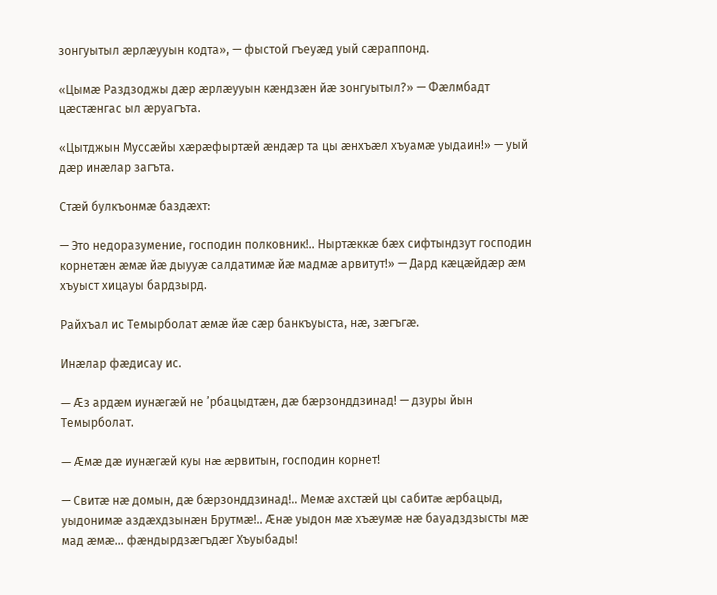зонгуытыл æрлæууын кодта», — фыстой гъеуæд уый сæраппонд.

«Цымæ Раздзоджы дæр æрлæууын кæндзæн йæ зонгуытыл?» — Фæлмбадт цæстæнгас ыл æруагъта.

«Цытджын Муссæйы хæрæфыртæй æндæр та цы æнхъæл хъуамæ уыдаин!» — уый дæр инæлар загъта.

Стæй булкъонмæ баздæхт:

— Это недоразумение, господин полковник!.. Ныртæккæ бæх сифтындзут господин корнетæн æмæ йæ дыууæ салдатимæ йæ мадмæ арвитут!» — Дард кæцæйдæр æм хъуыст хицауы бардзырд.

Райхъал ис Темырболат æмæ йæ сæр банкъуыста, нæ, зæгъгæ.

Инæлар фæдисау ис.

— Æз ардæм иунæгæй не ’рбацыдтæн, дæ бæрзонддзинад! — дзуры йын Темырболат.

— Æмæ дæ иунæгæй куы нæ æрвитын, господин корнет!

— Свитæ нæ домын, дæ бæрзонддзинад!.. Мемæ ахстæй цы сабитæ æрбацыд, уыдонимæ аздæхдзынæн Брутмæ!.. Æнæ уыдон мæ хъæумæ нæ бауадздзысты мæ мад æмæ... фæндырдзæгъдæг Хъуыбады!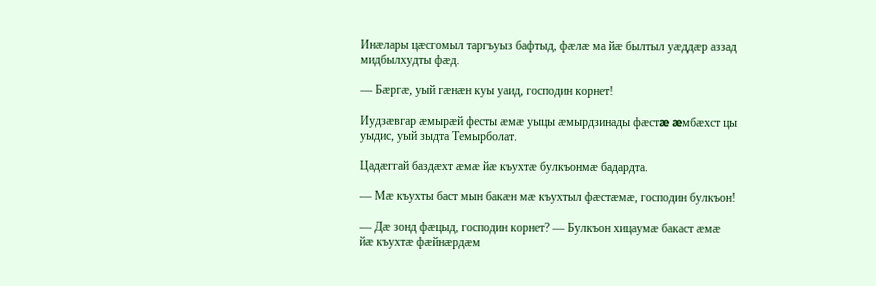Инæлары цæсгомыл таргъуыз бафтыд, фæлæ ма йæ былтыл уæддæр аззад мидбылхудты фæд.

— Бæргæ, уый гæнæн куы уаид, господин корнет!

Иудзæвгар æмырæй фесты æмæ уыцы æмырдзинады фæстæ æмбæхст цы уыдис, уый зыдта Темырболат.

Цадæггай баздæхт æмæ йæ къухтæ булкъонмæ бадардта.

— Мæ къухты баст мын бакæн мæ къухтыл фæстæмæ, господин булкъон!

— Дæ зонд фæцыд, господин корнет? — Булкъон хицаумæ бакаст æмæ йæ къухтæ фæйнæрдæм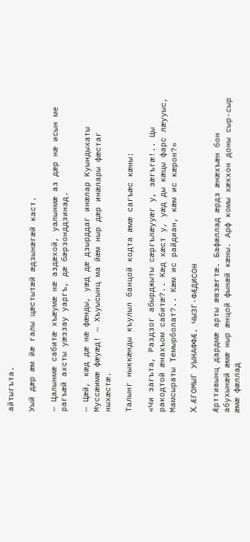айтыгъта.

Уый дæр æм йæ галы цæстытæй æдзынæгæй каст.

— Цалынмæ сабитæ хъæумæ нæ аздæхой, уалынмæ аз дæр нæ исын ме рагъæй ахсты уæззау уаргъ, дæ бæрзонддзинад.

— Цæй, кæд дæ нæ фæнды, уæд дæ дзырддаг инæлар Куындыхаты Муссæимæ фæуæд! — Хъуысынц ма йæм ныр дæр инæлары фæстаг ныхæстæ.

Талынг ныккæнды къулыл банцой кодта æмæ сагъæс кæны:

«Чи загъта, Раздзог абырджыты сæргълæууæг у, зæгъгæ!.. Цы ракодтой æнахъом сабитæ?.. Кæд хæст у, уæд ды кæцы фарс лæууыс, Мамсыраты Темырболат?.. Кæм ис райдиан, кæм ис кæрон?»

X. ÆГОМЫГ УЫНАФФÆ. ЧЫЗГ-ФÆДИСОН

Æрттивынц дардмæ арты æвзæгтæ. Бафæллад æрдз æнæхъæн бон абухынæй æмæ ныр æнцой фынæй кæны. Арф комы хæххон доны сыр-сыр æмæ фæллад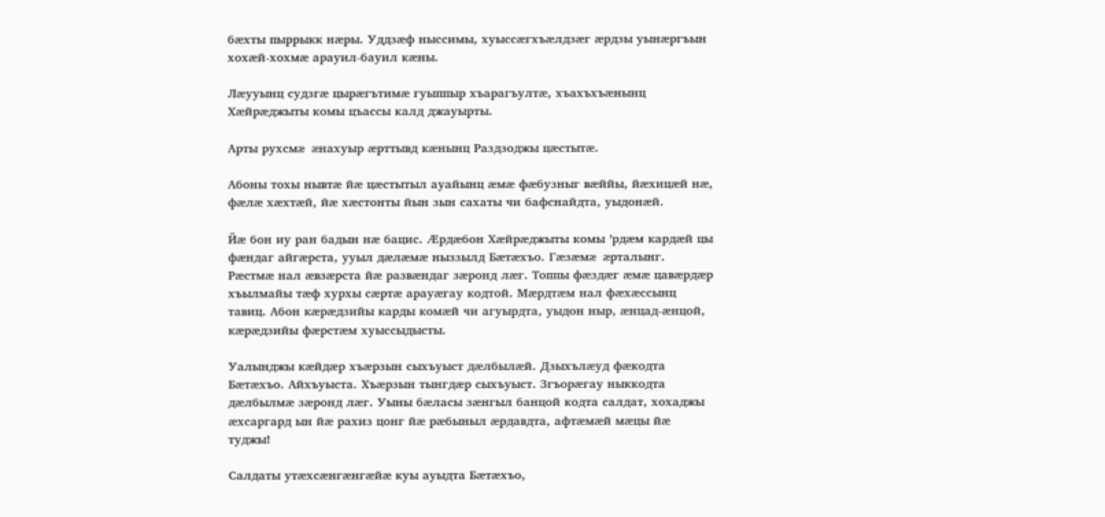бæхты пыррыкк нæры. Уддзæф ныссимы, хуыссæгхъæлдзæг æрдзы уынæргъын хохæй-хохмæ арауил-бауил кæны.

Лæууынц судзгæ цырæгътимæ гуыппыр хъарагъултæ, хъахъхъæнынц Хæйрæджыты комы цъассы калд джауырты.

Арты рухсмæ æнахуыр æрттывд кæнынц Раздзоджы цæстытæ.

Абоны тохы нывтæ йæ цæстытыл ауайынц æмæ фæбузныг вæййы, йæхицæй нæ, фæлæ хæхтæй, йæ хæстонты йын зын сахаты чи бафснайдта, уыдонæй.

Йæ бон иу ран бадын нæ бацис. Æрдæбон Хæйрæджыты комы ’рдæм кардæй цы фæндаг айгæрста, ууыл дæлæмæ ныззылд Бæтæхъо. Гæзæмæ æрталынг. Рæстмæ нал æвзæрста йæ развæндаг зæронд лæг. Топпы фæздæг æмæ цавæрдæр хъылмайы тæф хурхы сæртæ арауæгау кодтой. Мæрдтæм нал фæхæссынц тавиц. Абон кæрæдзийы карды комæй чи агуырдта, уыдон ныр, æнцад-æнцой, кæрæдзийы фæрстæм хуыссыдысты.

Уалынджы кæйдæр хъæрзын сыхъуыст дæлбылæй. Дзыхълæуд фæкодта Бæтæхъо. Айхъуыста. Хъæрзын тынгдæр сыхъуыст. Згъорæгау ныккодта дæлбылмæ зæронд лæг. Уыны бæласы зæнгыл банцой кодта салдат, хохаджы æхсаргард ын йæ рахиз цонг йæ рæбыныл æрдавдта, афтæмæй мæцы йæ туджы!

Салдаты утæхсæнгæнгæйæ куы ауыдта Бæтæхъо,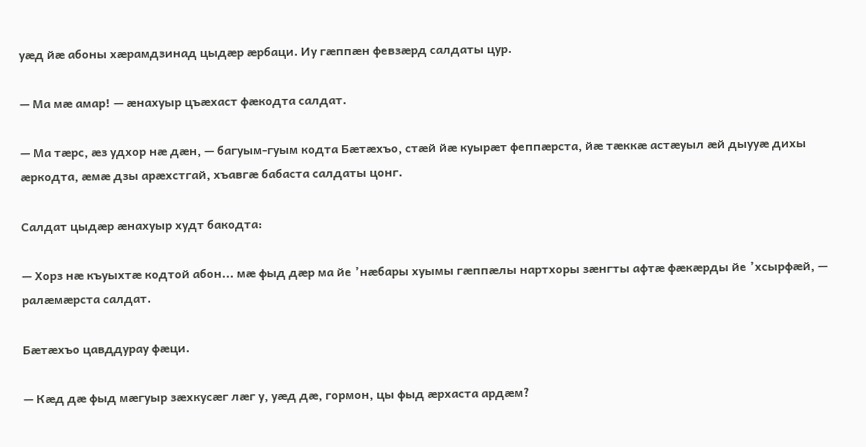уæд йæ абоны хæрамдзинад цыдæр æрбаци. Иу гæппæн февзæрд салдаты цур.

— Ма мæ амар! — æнахуыр цъæхаст фæкодта салдат.

— Ма тæрс, æз удхор нæ дæн, — багуым-гуым кодта Бæтæхъо, стæй йæ куырæт феппæрста, йæ тæккæ астæуыл æй дыууæ дихы æркодта, æмæ дзы арæхстгай, хъавгæ бабаста салдаты цонг.

Салдат цыдæр æнахуыр худт бакодта:

— Хорз нæ къуыхтæ кодтой абон... мæ фыд дæр ма йе ’нæбары хуымы гæппæлы нартхоры зæнгты афтæ фæкæрды йе ’хсырфæй, — ралæмæрста салдат.

Бæтæхъо цавддурау фæци.

— Кæд дæ фыд мæгуыр зæхкусæг лæг у, уæд дæ, гормон, цы фыд æрхаста ардæм?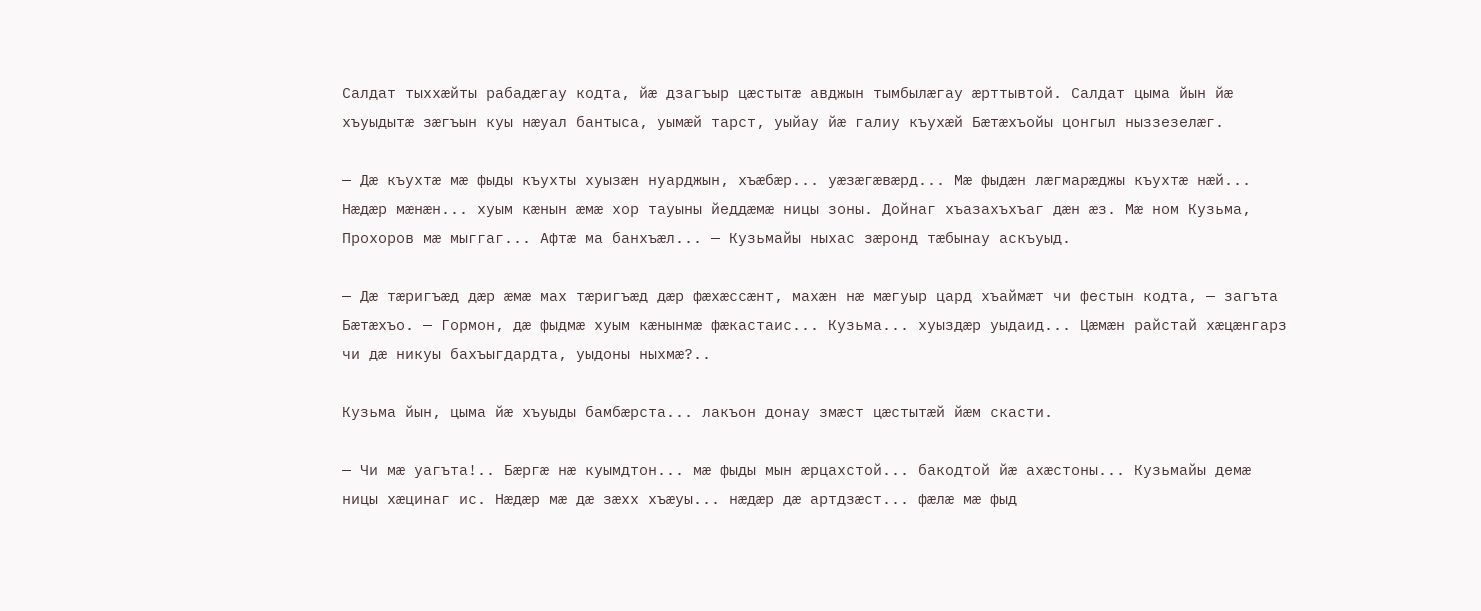Салдат тыххæйты рабадæгау кодта, йæ дзагъыр цæстытæ авджын тымбылæгау æрттывтой. Салдат цыма йын йæ хъуыдытæ зæгъын куы нæуал бантыса, уымæй тарст, уыйау йæ галиу къухæй Бæтæхъойы цонгыл ныззезелæг.

— Дæ къухтæ мæ фыды къухты хуызæн нуарджын, хъæбæр... уæзæгæвæрд... Мæ фыдæн лæгмарæджы къухтæ нæй... Нæдæр мæнæн... хуым кæнын æмæ хор тауыны йеддæмæ ницы зоны. Дойнаг хъазахъхъаг дæн æз. Мæ ном Кузьма, Прохоров мæ мыггаг... Афтæ ма банхъæл... — Кузьмайы ныхас зæронд тæбынау аскъуыд.

— Дæ тæригъæд дæр æмæ мах тæригъæд дæр фæхæссæнт, махæн нæ мæгуыр цард хъаймæт чи фестын кодта, — загъта Бæтæхъо. — Гормон, дæ фыдмæ хуым кæнынмæ фæкастаис... Кузьма... хуыздæр уыдаид... Цæмæн райстай хæцæнгарз чи дæ никуы бахъыгдардта, уыдоны ныхмæ?..

Кузьма йын, цыма йæ хъуыды бамбæрста... лакъон донау змæст цæстытæй йæм скасти.

— Чи мæ уагъта!.. Бæргæ нæ куымдтон... мæ фыды мын æрцахстой... бакодтой йæ ахæстоны... Кузьмайы демæ ницы хæцинаг ис. Нæдæр мæ дæ зæхх хъæуы... нæдæр дæ артдзæст... фæлæ мæ фыд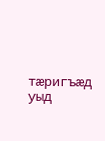тæригъæд уыд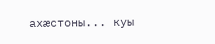ахæстоны... куы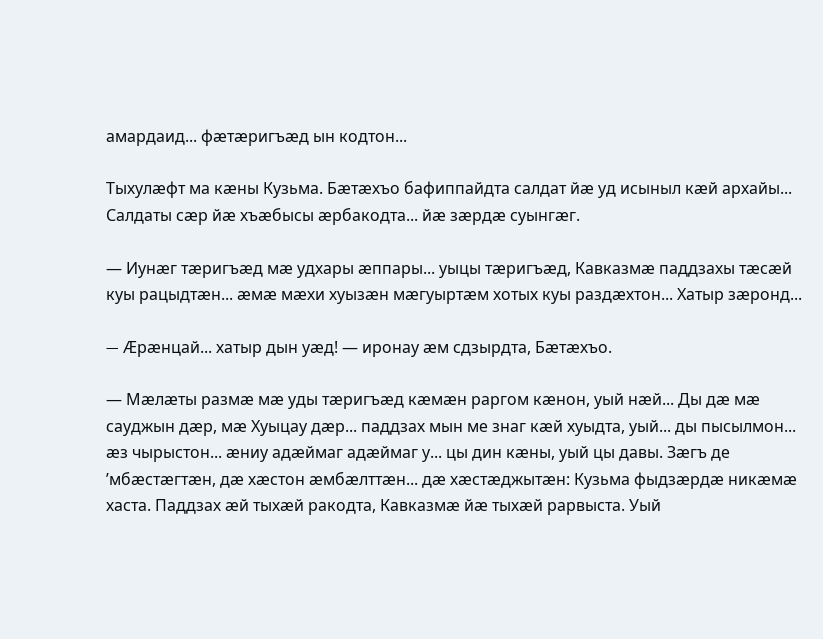амардаид... фæтæригъæд ын кодтон...

Тыхулæфт ма кæны Кузьма. Бæтæхъо бафиппайдта салдат йæ уд исыныл кæй архайы... Салдаты сæр йæ хъæбысы æрбакодта... йæ зæрдæ суынгæг.

— Иунæг тæригъæд мæ удхары æппары... уыцы тæригъæд, Кавказмæ паддзахы тæсæй куы рацыдтæн... æмæ мæхи хуызæн мæгуыртæм хотых куы раздæхтон... Хатыр зæронд...

— Æрæнцай... хатыр дын уæд! — иронау æм сдзырдта, Бæтæхъо.

— Мæлæты размæ мæ уды тæригъæд кæмæн раргом кæнон, уый нæй... Ды дæ мæ сауджын дæр, мæ Хуыцау дæр... паддзах мын ме знаг кæй хуыдта, уый... ды пысылмон... æз чырыстон... æниу адæймаг адæймаг у... цы дин кæны, уый цы давы. Зæгъ де ’мбæстæгтæн, дæ хæстон æмбæлттæн... дæ хæстæджытæн: Кузьма фыдзæрдæ никæмæ хаста. Паддзах æй тыхæй ракодта, Кавказмæ йæ тыхæй рарвыста. Уый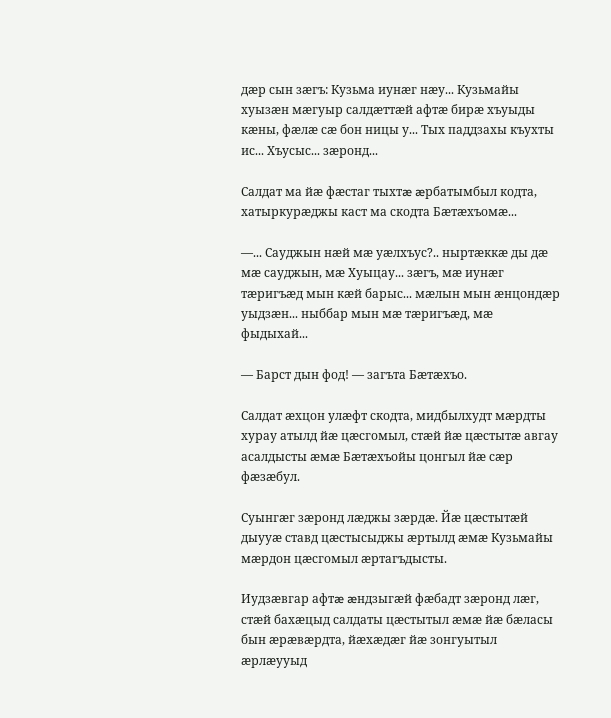дæр сын зæгъ: Кузьма иунæг нæу... Кузьмайы хуызæн мæгуыр салдæттæй афтæ бирæ хъуыды кæны, фæлæ сæ бон ницы у... Тых паддзахы къухты ис... Хъусыс... зæронд...

Салдат ма йæ фæстаг тыхтæ æрбатымбыл кодта, хатыркурæджы каст ма скодта Бæтæхъомæ...

—... Сауджын нæй мæ уæлхъус?.. ныртæккæ ды дæ мæ сауджын, мæ Хуыцау... зæгъ, мæ иунæг тæригъæд мын кæй барыс... мæлын мын æнцондæр уыдзæн... ныббар мын мæ тæригъæд, мæ фыдыхай...

— Барст дын фод! — загъта Бæтæхъо.

Салдат æхцон улæфт скодта, мидбылхудт мæрдты хурау атылд йæ цæсгомыл, стæй йæ цæстытæ авгау асалдысты æмæ Бæтæхъойы цонгыл йæ сæр фæзæбул.

Суынгæг зæронд лæджы зæрдæ. Йæ цæстытæй дыууæ ставд цæстысыджы æртылд æмæ Кузьмайы мæрдон цæсгомыл æртагъдысты.

Иудзæвгар афтæ æндзыгæй фæбадт зæронд лæг, стæй бахæцыд салдаты цæстытыл æмæ йæ бæласы бын æрæвæрдта, йæхæдæг йæ зонгуытыл æрлæууыд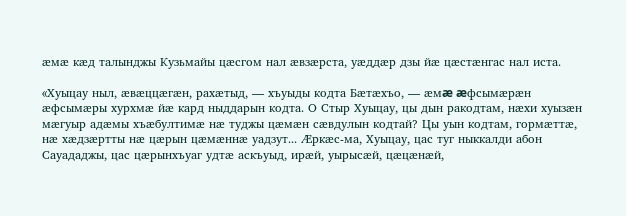æмæ кæд талынджы Кузьмайы цæсгом нал æвзæрста, уæддæр дзы йæ цæстæнгас нал иста.

«Хуыцау ныл, æвæццæгæн, рахæтыд, — хъуыды кодта Бæтæхъо, — æмæ æфсымæрæн æфсымæры хурхмæ йæ кард ныддарын кодта. О Стыр Хуыцау, цы дын ракодтам, нæхи хуызæн мæгуыр адæмы хъæбултимæ нæ туджы цæмæн сæвдулын кодтай? Цы уын кодтам, гормæттæ, нæ хæдзæртты нæ цæрын цæмæннæ уадзут... Æркæс-ма, Хуыцау, цас туг ныккалди абон Сауададжы, цас цæрынхъуаг удтæ аскъуыд, ирæй, уырысæй, цæцæнæй,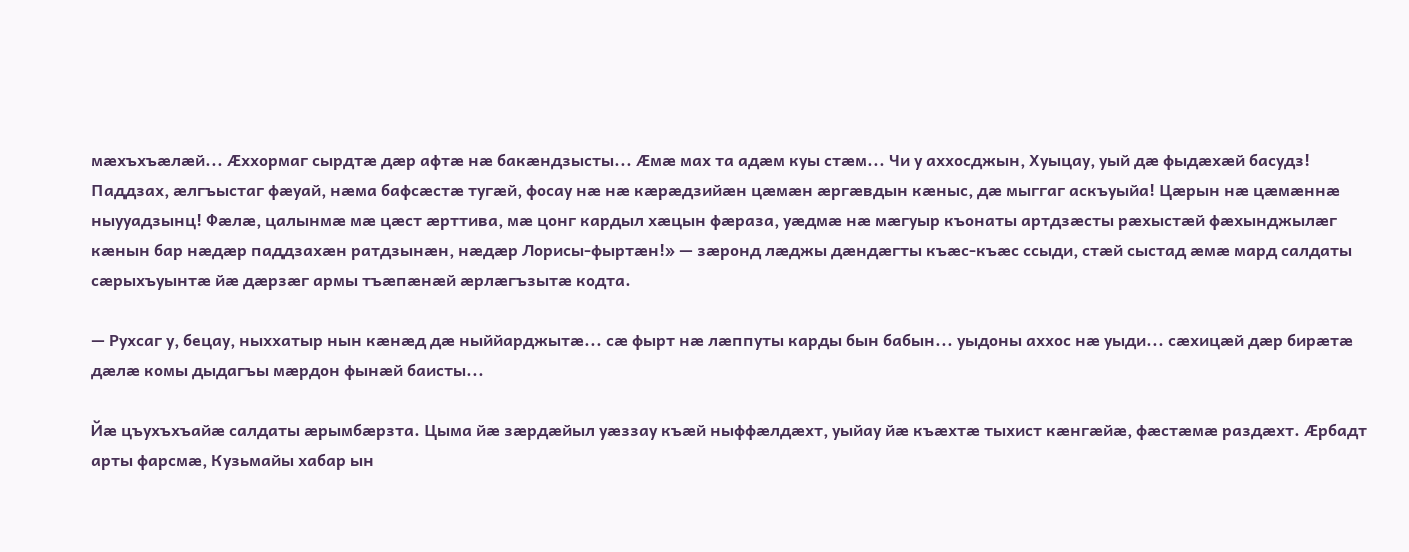мæхъхъæлæй... Æххормаг сырдтæ дæр афтæ нæ бакæндзысты... Æмæ мах та адæм куы стæм... Чи у аххосджын, Хуыцау, уый дæ фыдæхæй басудз! Паддзах, æлгъыстаг фæуай, нæма бафсæстæ тугæй, фосау нæ нæ кæрæдзийæн цæмæн æргæвдын кæныс, дæ мыггаг аскъуыйа! Цæрын нæ цæмæннæ ныууадзынц! Фæлæ, цалынмæ мæ цæст æрттива, мæ цонг кардыл хæцын фæраза, уæдмæ нæ мæгуыр къонаты артдзæсты рæхыстæй фæхынджылæг кæнын бар нæдæр паддзахæн ратдзынæн, нæдæр Лорисы-фыртæн!» — зæронд лæджы дæндæгты къæс-къæс ссыди, стæй сыстад æмæ мард салдаты сæрыхъуынтæ йæ дæрзæг армы тъæпæнæй æрлæгъзытæ кодта.

— Рухсаг у, бецау, ныххатыр нын кæнæд дæ ныййарджытæ... сæ фырт нæ лæппуты карды бын бабын... уыдоны аххос нæ уыди... сæхицæй дæр бирæтæ дæлæ комы дыдагъы мæрдон фынæй баисты...

Йæ цъухъхъайæ салдаты æрымбæрзта. Цыма йæ зæрдæйыл уæззау къæй ныффæлдæхт, уыйау йæ къæхтæ тыхист кæнгæйæ, фæстæмæ раздæхт. Æрбадт арты фарсмæ, Кузьмайы хабар ын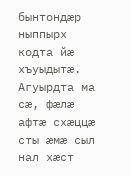бынтондæр ныппырх кодта йæ хъуыдытæ. Агуырдта ма сæ, фæлæ афтæ схæццæ сты æмæ сыл нал хæст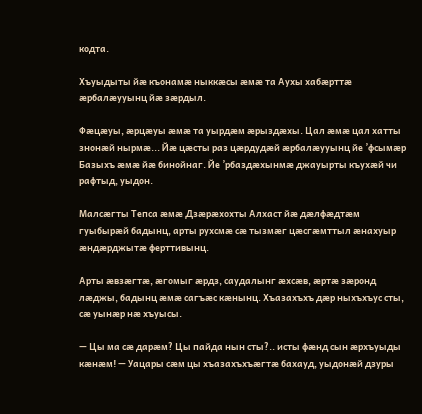кодта.

Хъуыдыты йæ къонамæ ныккæсы æмæ та Аухы хабæрттæ æрбалæууынц йæ зæрдыл.

Фæцæуы, æрцæуы æмæ та уырдæм æрыздæхы. Цал æмæ цал хатты знонæй нырмæ... Йæ цæсты раз цæрдудæй æрбалæууынц йе ’фсымæр Базыхъ æмæ йæ бинойнаг. Йе ’рбаздæхынмæ джауырты къухæй чи рафтыд, уыдон.

Малсæгты Тепса æмæ Дзæрæхохты Алхаст йæ дæлфæдтæм гуыбырæй бадынц, арты рухсмæ сæ тызмæг цæсгæмттыл æнахуыр æндæрджытæ ферттивынц.

Арты æвзæгтæ, æгомыг æрдз, саудалынг æхсæв, æртæ зæронд лæджы, бадынц æмæ сагъæс кæнынц. Хъазахъхъ дæр ныхъхъус сты, сæ уынæр нæ хъуысы.

— Цы ма сæ дарæм? Цы пайда нын сты?.. исты фæнд сын æрхъуыды кæнæм! — Уацары сæм цы хъазахъхъæгтæ бахауд, уыдонæй дзуры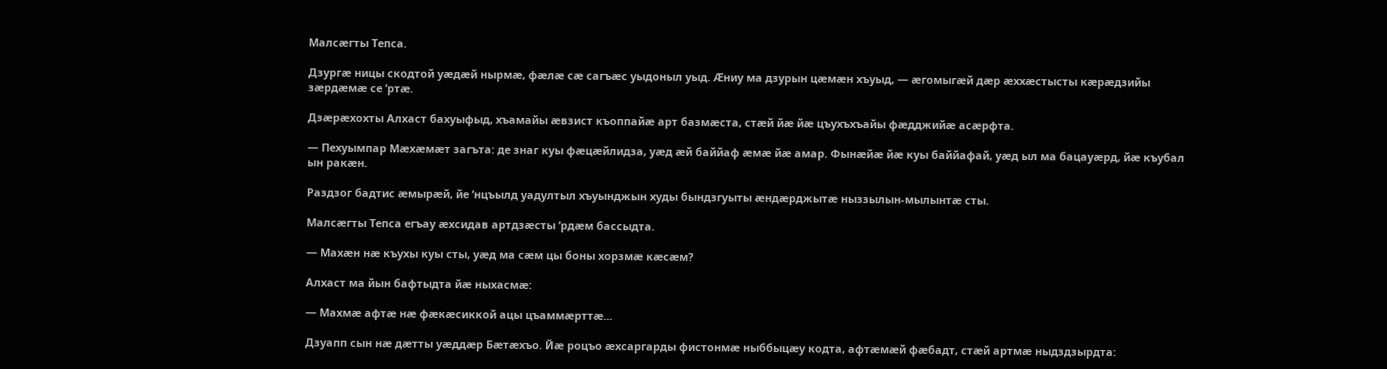Малсæгты Тепса.

Дзургæ ницы скодтой уæдæй нырмæ, фæлæ сæ сагъæс уыдоныл уыд. Æниу ма дзурын цæмæн хъуыд, — æгомыгæй дæр æххæстысты кæрæдзийы зæрдæмæ се ’ртæ.

Дзæрæхохты Алхаст бахуыфыд, хъамайы æвзист къоппайæ арт базмæста, стæй йæ йæ цъухъхъайы фæдджийæ асæрфта.

— Пехуымпар Мæхæмæт загъта: де знаг куы фæцæйлидза, уæд æй баййаф æмæ йæ амар. Фынæйæ йæ куы баййафай, уæд ыл ма бацауæрд, йæ къубал ын ракæн.

Раздзог бадтис æмырæй, йе ’нцъылд уадултыл хъуынджын худы бындзгуыты æндæрджытæ ныззылын-мылынтæ сты.

Малсæгты Тепса егъау æхсидав артдзæсты ’рдæм бассыдта.

— Махæн нæ къухы куы сты, уæд ма сæм цы боны хорзмæ кæсæм?

Алхаст ма йын бафтыдта йæ ныхасмæ:

— Махмæ афтæ нæ фæкæсиккой ацы цъаммæрттæ...

Дзуапп сын нæ дæтты уæддæр Бæтæхъо. Йæ роцъо æхсаргарды фистонмæ ныббыцæу кодта, афтæмæй фæбадт, стæй артмæ ныдздзырдта: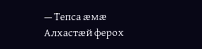— Тепса æмæ Алхастæй ферох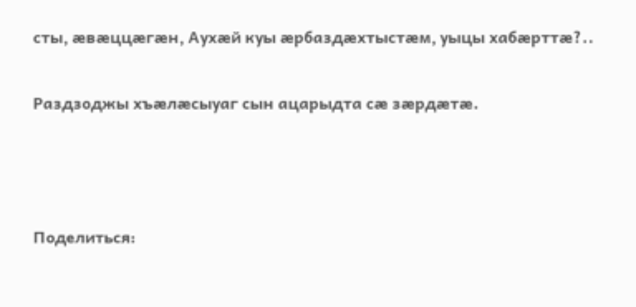сты, æвæццæгæн, Аухæй куы æрбаздæхтыстæм, уыцы хабæрттæ?..

Раздзоджы хъæлæсыуаг сын ацарыдта сæ зæрдæтæ.



Поделиться: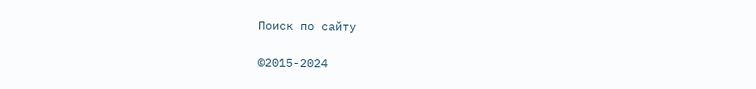Поиск по сайту

©2015-2024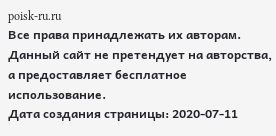poisk-ru.ru
Все права принадлежать их авторам. Данный сайт не претендует на авторства, а предоставляет бесплатное использование.
Дата создания страницы: 2020-07-11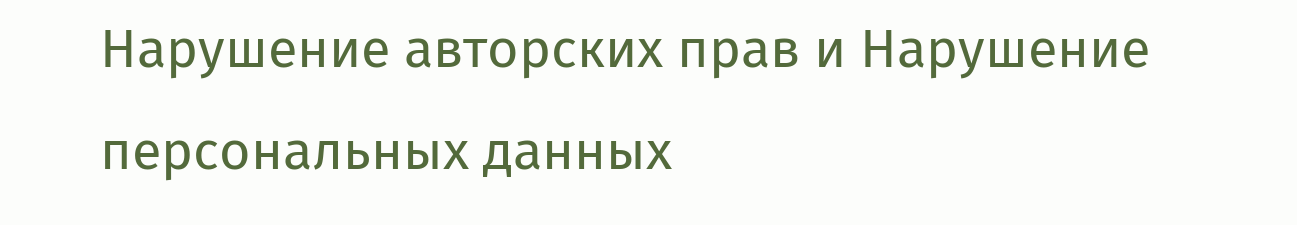Нарушение авторских прав и Нарушение персональных данных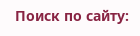Поиск по сайту: